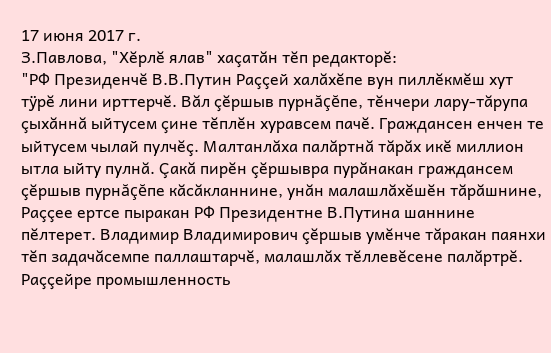17 июня 2017 г.
З.Павлова, "Хĕрлĕ ялав" хаçатăн тĕп редакторĕ:
"РФ Президенчĕ В.В.Путин Раççей халăхĕпе вун пиллĕкмĕш хут тÿрĕ лини ирттерчĕ. Вăл çĕршыв пурнăçĕпе, тĕнчери лару-тăрупа çыхăннă ыйтусем çине тĕплĕн хуравсем пачĕ. Граждансен енчен те ыйтусем чылай пулчĕç. Малтанлăха палăртнă тăрăх икĕ миллион ытла ыйту пулнă. Çакă пирĕн çĕршывра пурăнакан граждансем çĕршыв пурнăçĕпе кăсăкланнине, унăн малашлăхĕшĕн тăрăшнине, Раççее ертсе пыракан РФ Президентне В.Путина шаннине пĕлтерет. Владимир Владимирович çĕршыв умĕнче тăракан паянхи тĕп задачăсемпе паллаштарчĕ, малашлăх тĕллевĕсене палăртрĕ. Раççейре промышленность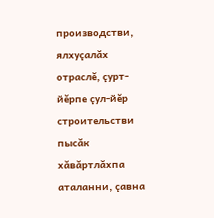производстви, ялхуçалăх отраслĕ, çурт-йĕрпе çул-йĕр строительстви пысăк хăвăртлăхпа аталанни, çавна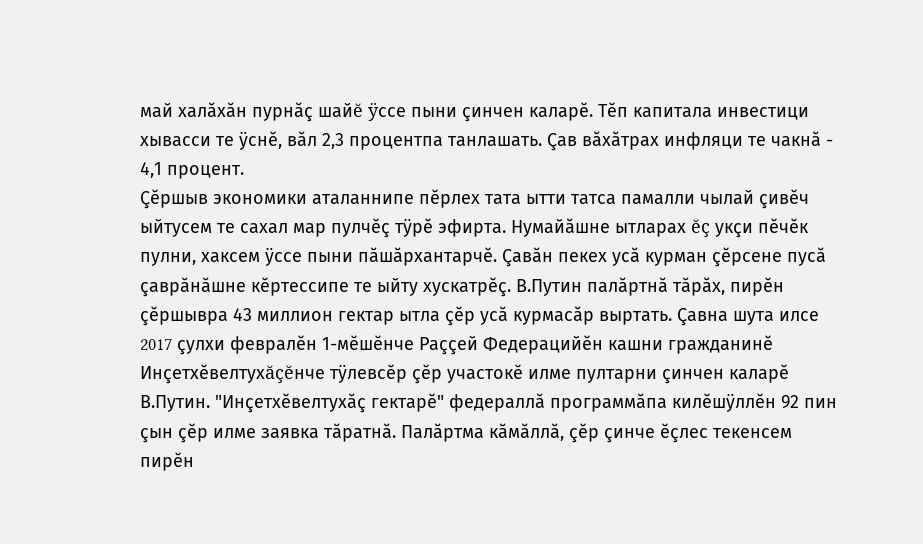май халăхăн пурнăç шайĕ ÿссе пыни çинчен каларĕ. Тĕп капитала инвестици хывасси те ÿснĕ, вăл 2,3 процентпа танлашать. Çав вăхăтрах инфляци те чакнă - 4,1 процент.
Çĕршыв экономики аталаннипе пĕрлех тата ытти татса памалли чылай çивĕч ыйтусем те сахал мар пулчĕç тÿрĕ эфирта. Нумайăшне ытларах ĕç укçи пĕчĕк пулни, хаксем ÿссе пыни пăшăрхантарчĕ. Çавăн пекех усă курман çĕрсене пусă çаврăнăшне кĕртессипе те ыйту хускатрĕç. В.Путин палăртнă тăрăх, пирĕн çĕршывра 43 миллион гектар ытла çĕр усă курмасăр выртать. Çавна шута илсе 2017 çулхи февралĕн 1-мĕшĕнче Раççей Федерацийĕн кашни гражданинĕ Инçетхĕвелтухăçĕнче тÿлевсĕр çĕр участокĕ илме пултарни çинчен каларĕ В.Путин. "Инçетхĕвелтухăç гектарĕ" федераллă программăпа килĕшÿллĕн 92 пин çын çĕр илме заявка тăратнă. Палăртма кăмăллă, çĕр çинче ĕçлес текенсем пирĕн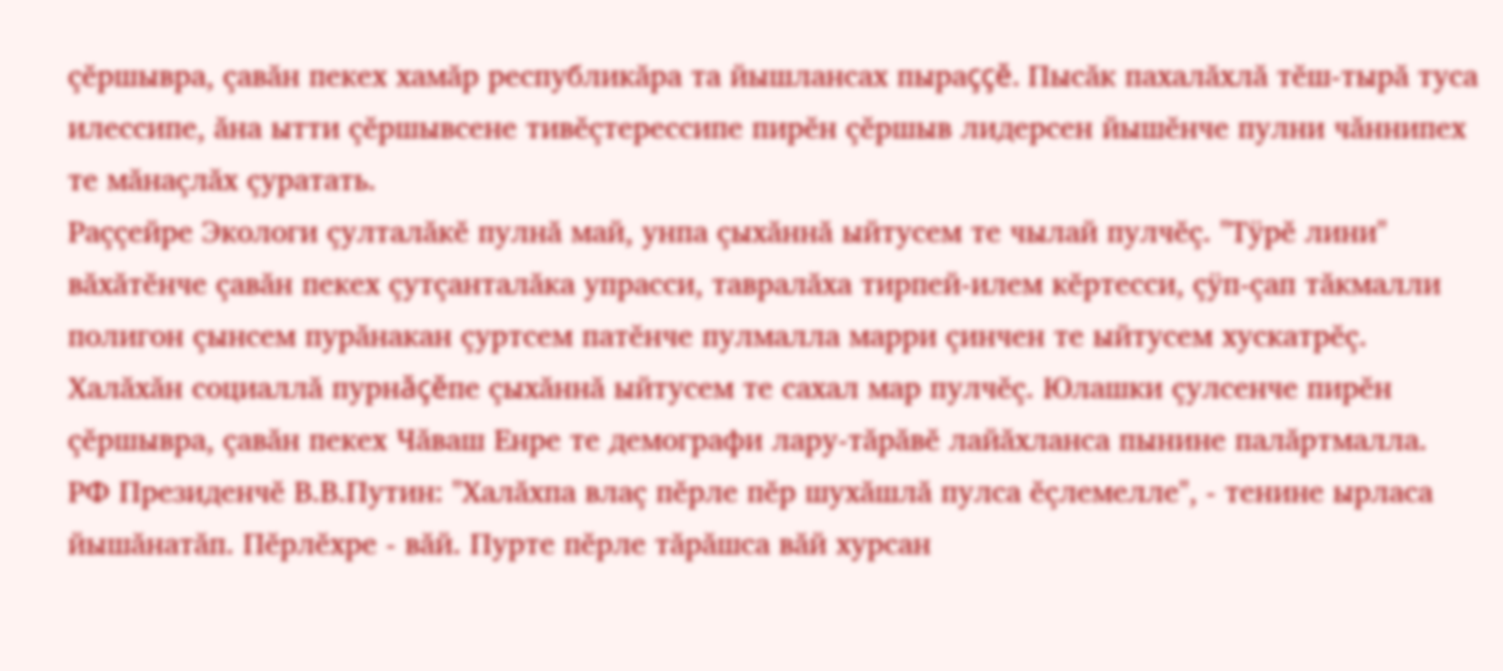çĕршывра, çавăн пекех хамăр республикăра та йышлансах пыраççĕ. Пысăк пахалăхлă тĕш-тырă туса илессипе, ăна ытти çĕршывсене тивĕçтерессипе пирĕн çĕршыв лидерсен йышĕнче пулни чăннипех те мăнаçлăх çуратать.
Раççейре Экологи çулталăкĕ пулнă май, унпа çыхăннă ыйтусем те чылай пулчĕç. "Тÿрĕ лини" вăхăтĕнче çавăн пекех çутçанталăка упрасси, тавралăха тирпей-илем кĕртесси, çÿп-çап тăкмалли полигон çынсем пурăнакан çуртсем патĕнче пулмалла марри çинчен те ыйтусем хускатрĕç.
Халăхăн социаллă пурнăçĕпе çыхăннă ыйтусем те сахал мар пулчĕç. Юлашки çулсенче пирĕн çĕршывра, çавăн пекех Чăваш Енре те демографи лару-тăрăвĕ лайăхланса пынине палăртмалла.
РФ Президенчĕ В.В.Путин: "Халăхпа влаç пĕрле пĕр шухăшлă пулса ĕçлемелле", - тенине ырласа йышăнатăп. Пĕрлĕхре - вăй. Пурте пĕрле тăрăшса вăй хурсан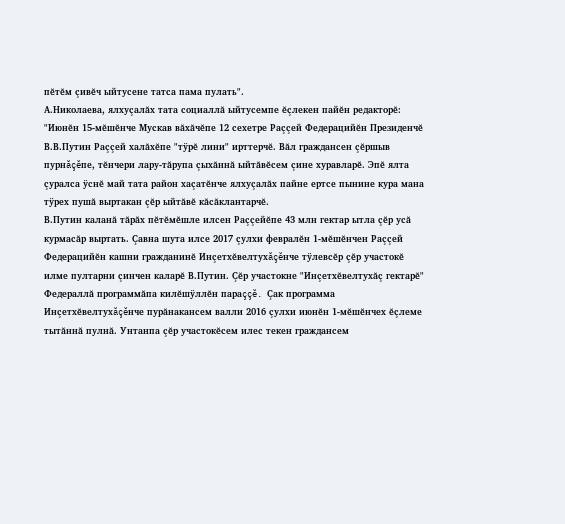пĕтĕм çивĕч ыйтусене татса пама пулать".
А.Николаева, ялхуçалăх тата социаллă ыйтусемпе ĕçлекен пайĕн редакторĕ:
"Июнĕн 15-мĕшĕнче Мускав вăхăчĕпе 12 сехетре Раççей Федерацийĕн Президенчĕ В.В.Путин Раççей халăхĕпе "тÿрĕ лини" ирттерчĕ. Вăл граждансен çĕршыв пурнăçĕпе, тĕнчери лару-тăрупа çыхăннă ыйтăвĕсем çине хуравларĕ. Эпĕ ялта çуралса ÿснĕ май тата район хаçатĕнче ялхуçалăх пайне ертсе пынине кура мана тÿрех пушă выртакан çĕр ыйтăвĕ кăсăклантарчĕ.
В.Путин каланă тăрăх пĕтĕмĕшле илсен Раççейĕпе 43 млн гектар ытла çĕр усă курмасăр выртать. Çавна шута илсе 2017 çулхи февралĕн 1-мĕшĕнчен Раççей Федерацийĕн кашни гражданинĕ Инçетхĕвелтухăçĕнче тÿлевсĕр çĕр участокĕ илме пултарни çинчен каларĕ В.Путин. Çĕр участокне "Инçетхĕвелтухăç гектарĕ" Федераллă программăпа килĕшÿллĕн параççĕ. Çак программа Инçетхĕвелтухăçĕнче пурăнакансем валли 2016 çулхи июнĕн 1-мĕшĕнчех ĕçлеме тытăннă пулнă. Унтанпа çĕр участокĕсем илес текен граждансем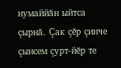нумаййăн ыйтса çырнă. Çак çĕр çинче çынсем çурт-йĕр те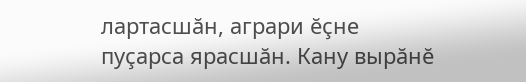лартасшăн, аграри ĕçне пуçарса ярасшăн. Кану вырăнĕ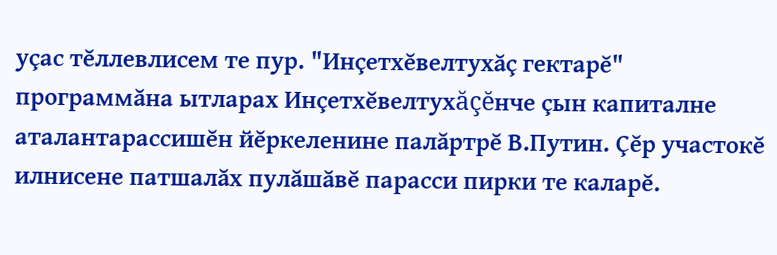уçас тĕллевлисем те пур. "Инçетхĕвелтухăç гектарĕ" программăна ытларах Инçетхĕвелтухăçĕнче çын капиталне аталантарассишĕн йĕркеленине палăртрĕ В.Путин. Çĕр участокĕ илнисене патшалăх пулăшăвĕ парасси пирки те каларĕ.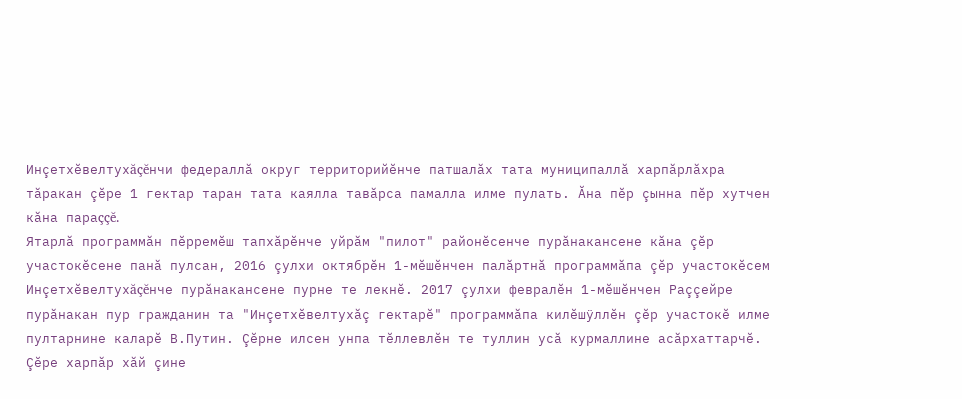Инçетхĕвелтухăçĕнчи федераллă округ территорийĕнче патшалăх тата муниципаллă харпăрлăхра тăракан çĕре 1 гектар таран тата каялла тавăрса памалла илме пулать. Ăна пĕр çынна пĕр хутчен кăна параççĕ.
Ятарлă программăн пĕрремĕш тапхăрĕнче уйрăм "пилот" районĕсенче пурăнакансене кăна çĕр участокĕсене панă пулсан, 2016 çулхи октябрĕн 1-мĕшĕнчен палăртнă программăпа çĕр участокĕсем Инçетхĕвелтухăçĕнче пурăнакансене пурне те лекнĕ. 2017 çулхи февралĕн 1-мĕшĕнчен Раççейре пурăнакан пур гражданин та "Инçетхĕвелтухăç гектарĕ" программăпа килĕшÿллĕн çĕр участокĕ илме пултарнине каларĕ В.Путин. Çĕрне илсен унпа тĕллевлĕн те туллин усă курмаллине асăрхаттарчĕ. Çĕре харпăр хăй çине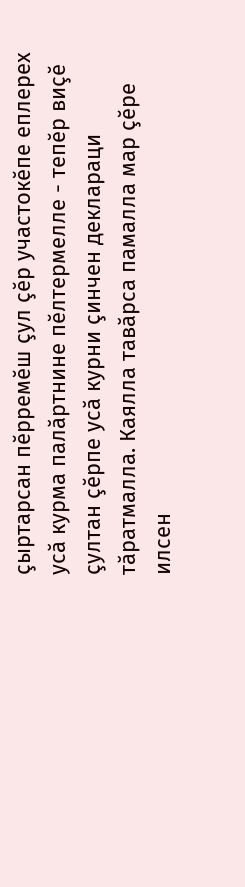çыртарсан пĕрремĕш çул çĕр участокĕпе еплерех усă курма палăртнине пĕлтермелле - тепĕр виçĕ çултан çĕрпе усă курни çинчен деклараци тăратмалла. Каялла тавăрса памалла мар çĕре илсен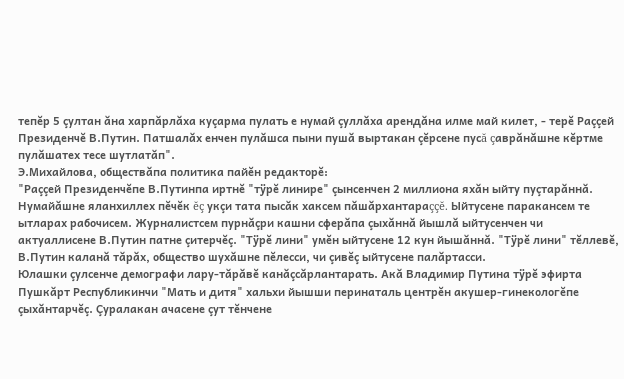тепĕр 5 çултан ăна харпăрлăха куçарма пулать е нумай çуллăха арендăна илме май килет, - терĕ Раççей Президенчĕ В.Путин. Патшалăх енчен пулăшса пыни пушă выртакан çĕрсене пусă çаврăнăшне кĕртме пулăшатех тесе шутлатăп".
Э.Михайлова, обществăпа политика пайĕн редакторĕ:
"Раççей Президенчĕпе В.Путинпа иртнĕ "тÿрĕ линире" çынсенчен 2 миллиона яхăн ыйту пуçтарăннă. Нумайăшне яланхиллех пĕчĕк ĕç укçи тата пысăк хаксем пăшăрхантараççĕ. Ыйтусене паракансем те ытларах рабочисем. Журналистсем пурнăçри кашни сферăпа çыхăннă йышлă ыйтусенчен чи актуаллисене В.Путин патне çитерчĕç. "Тÿрĕ лини" умĕн ыйтусене 12 кун йышăннă. "Тÿрĕ лини" тĕллевĕ, В.Путин каланă тăрăх, общество шухăшне пĕлесси, чи çивĕç ыйтусене палăртасси.
Юлашки çулсенче демографи лару-тăрăвĕ канăçсăрлантарать. Акă Владимир Путина тÿрĕ эфирта Пушкăрт Республикинчи "Мать и дитя" хальхи йышши перинаталь центрĕн акушер-гинекологĕпе çыхăнтарчĕç. Çуралакан ачасене çут тĕнчене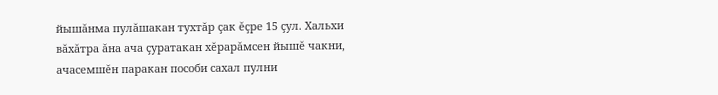йышăнма пулăшакан тухтăр çак ĕçре 15 çул. Хальхи вăхăтра ăна ача çуратакан хĕрарăмсен йышĕ чакни, ачасемшĕн паракан пособи сахал пулни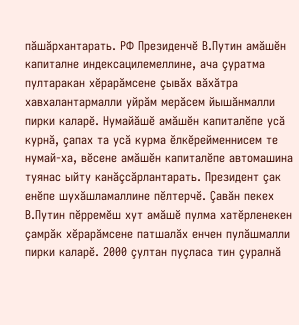пăшăрхантарать. РФ Президенчĕ В.Путин амăшĕн капиталне индексацилемеллине, ача çуратма пултаракан хĕрарăмсене çывăх вăхăтра хавхалантармалли уйрăм мерăсем йышăнмалли пирки каларĕ. Нумайăшĕ амăшĕн капиталĕпе усă курнă, çапах та усă курма ĕлкĕрейменнисем те нумай-ха, вĕсене амăшĕн капиталĕпе автомашина туянас ыйту канăçсăрлантарать. Президент çак енĕпе шухăшламаллине пĕлтерчĕ. Çавăн пекех В.Путин пĕрремĕш хут амăшĕ пулма хатĕрленекен çамрăк хĕрарăмсене патшалăх енчен пулăшмалли пирки каларĕ. 2000 çултан пуçласа тин çуралнă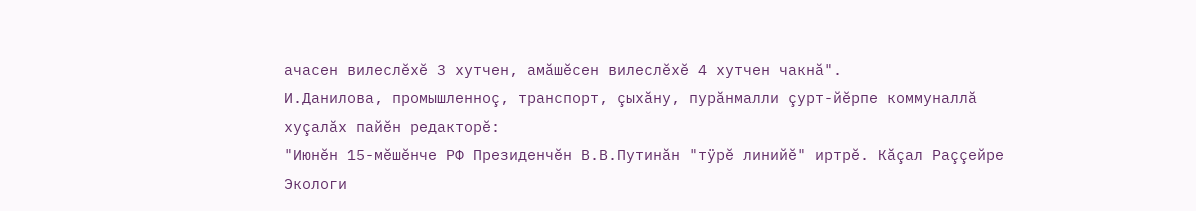ачасен вилеслĕхĕ 3 хутчен, амăшĕсен вилеслĕхĕ 4 хутчен чакнă".
И.Данилова, промышленноç, транспорт, çыхăну, пурăнмалли çурт-йĕрпе коммуналлă хуçалăх пайĕн редакторĕ:
"Июнĕн 15-мĕшĕнче РФ Президенчĕн В.В.Путинăн "тÿрĕ линийĕ" иртрĕ. Кăçал Раççейре Экологи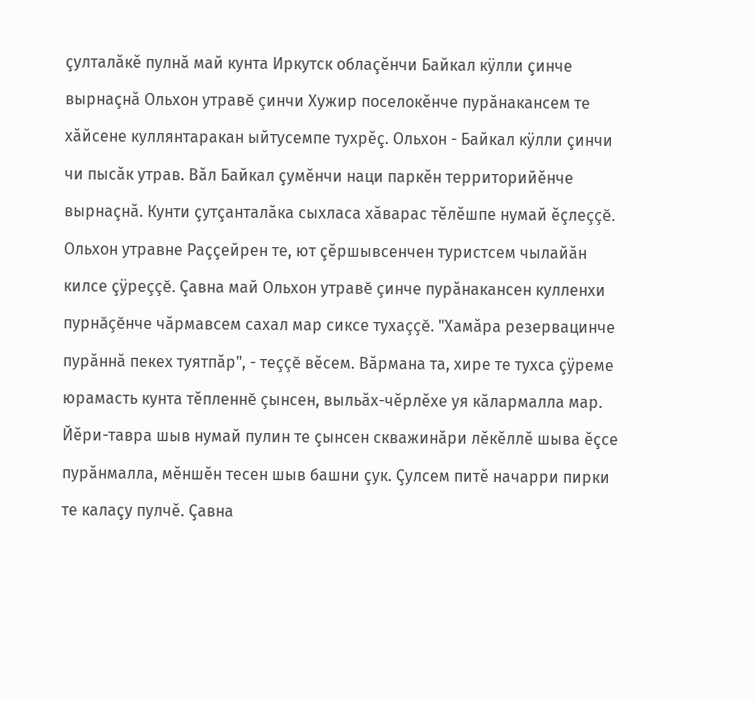çулталăкĕ пулнă май кунта Иркутск облаçĕнчи Байкал кÿлли çинче вырнаçнă Ольхон утравĕ çинчи Хужир поселокĕнче пурăнакансем те хăйсене куллянтаракан ыйтусемпе тухрĕç. Ольхон - Байкал кÿлли çинчи чи пысăк утрав. Вăл Байкал çумĕнчи наци паркĕн территорийĕнче вырнаçнă. Кунти çутçанталăка сыхласа хăварас тĕлĕшпе нумай ĕçлеççĕ. Ольхон утравне Раççейрен те, ют çĕршывсенчен туристсем чылайăн килсе çÿреççĕ. Çавна май Ольхон утравĕ çинче пурăнакансен кулленхи пурнăçĕнче чăрмавсем сахал мар сиксе тухаççĕ. "Хамăра резервацинче пурăннă пекех туятпăр", - теççĕ вĕсем. Вăрмана та, хире те тухса çÿреме юрамасть кунта тĕпленнĕ çынсен, выльăх-чĕрлĕхе уя кăлармалла мар. Йĕри-тавра шыв нумай пулин те çынсен скважинăри лĕкĕллĕ шыва ĕçсе пурăнмалла, мĕншĕн тесен шыв башни çук. Çулсем питĕ начарри пирки те калаçу пулчĕ. Çавна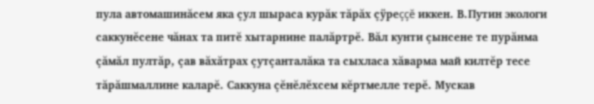пула автомашинăсем яка çул шыраса курăк тăрăх çÿреççĕ иккен. В.Путин экологи саккунĕсене чăнах та питĕ хытарнине палăртрĕ. Вăл кунти çынсене те пурăнма çăмăл пултăр, çав вăхăтрах çутçанталăка та сыхласа хăварма май килтĕр тесе тăрăшмаллине каларĕ. Саккуна çĕнĕлĕхсем кĕртмелле терĕ. Мускав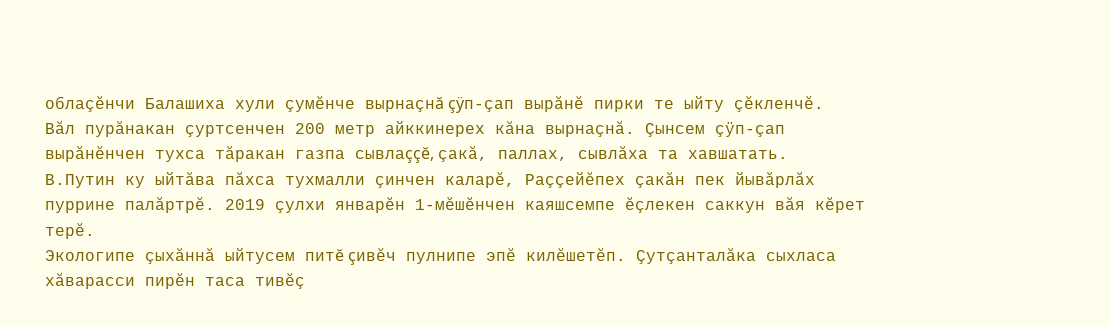облаçĕнчи Балашиха хули çумĕнче вырнаçнă çÿп-çап вырăнĕ пирки те ыйту çĕкленчĕ. Вăл пурăнакан çуртсенчен 200 метр айккинерех кăна вырнаçнă. Çынсем çÿп-çап вырăнĕнчен тухса тăракан газпа сывлаççĕ, çакă, паллах, сывлăха та хавшатать. В.Путин ку ыйтăва пăхса тухмалли çинчен каларĕ, Раççейĕпех çакăн пек йывăрлăх пуррине палăртрĕ. 2019 çулхи январĕн 1-мĕшĕнчен каяшсемпе ĕçлекен саккун вăя кĕрет терĕ.
Экологипе çыхăннă ыйтусем питĕ çивĕч пулнипе эпĕ килĕшетĕп. Çутçанталăка сыхласа хăварасси пирĕн таса тивĕç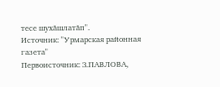тесе шухăшлатăп".
Источник: "Урмарская районная газета"
Первоисточник: З.ПАВЛОВА,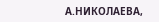А.НИКОЛАЕВА,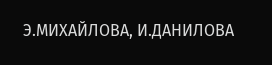Э.МИХАЙЛОВА, И.ДАНИЛОВА